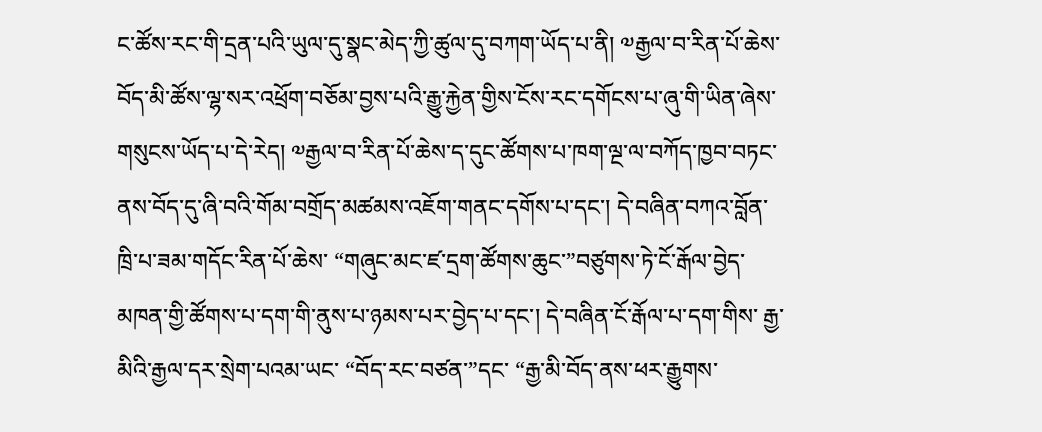ང་ཚོས་རང་གི་དྲན་པའི་ཡུལ་དུ་སྣང་མེད་ཀྱི་ཚུལ་དུ་བཀག་ཡོད་པ་ནི། ༧རྒྱལ་བ་རིན་པོ་ཆེས་ བོད་མི་ཚོས་ལྷ་སར་འཕྲོག་བཅོམ་བྱས་པའི་རྒྱུ་རྐྱེན་གྱིས་ངོས་རང་དགོངས་པ་ཞུ་གི་ཡིན་ཞེས་གསུངས་ཡོད་པ་དེ་རེད། ༧རྒྱལ་བ་རིན་པོ་ཆེས་ད་དུང་ཚོགས་པ་ཁག་ལྔ་ལ་བཀོད་ཁྱབ་བཏང་ནས་བོད་དུ་ཞི་བའི་གོམ་བགྲོད་མཚམས་འཇོག་གནང་དགོས་པ་དང་། དེ་བཞིན་བཀའ་བློན་ཁྲི་པ་ཟམ་གདོང་རིན་པོ་ཆེས་ “གཞུང་མང་ཛ་དྲག་ཚོགས་ཆུང་”བཙུགས་ཏེ་ངོ་རྒོལ་བྱེད་མཁན་གྱི་ཚོགས་པ་དག་གི་ནུས་པ་ཉམས་པར་བྱེད་པ་དང་། དེ་བཞིན་ངོ་རྒོལ་པ་དག་གིས་ རྒྱ་མིའི་རྒྱལ་དར་སྲེག་པའམ་ཡང་ “བོད་རང་བཙན་”དང་ “རྒྱ་མི་བོད་ནས་ཕར་རྒྱུགས་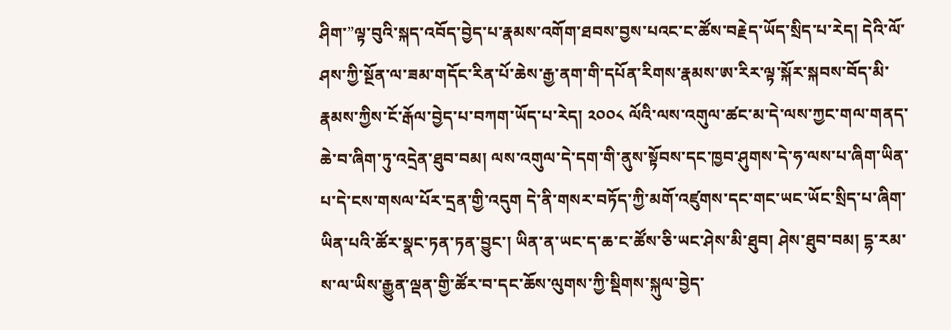ཤིག་”ལྟ་བུའི་སྐད་འབོད་བྱེད་པ་རྣམས་འགོག་ཐབས་བྱས་པའང་ང་ཚོས་བརྗེད་ཡོད་སྲིད་པ་རེད། དེའི་ལོ་ཤས་ཀྱི་སྔོན་ལ་ཟམ་གདོང་རིན་པོ་ཆེས་རྒྱ་ནག་གི་དཔོན་རིགས་རྣམས་ཨ་རིར་ལྟ་སྐོར་སྐབས་བོད་མི་རྣམས་ཀྱིས་ངོ་རྒོལ་བྱེད་པ་བཀག་ཡོད་པ་རེད། ༢༠༠༨ ལོའི་ལས་འགུལ་ཚང་མ་དེ་ལས་ཀྱང་གལ་གནད་ཆེ་བ་ཞིག་ཏུ་འདྲེན་ཐུབ་བམ། ལས་འགུལ་དེ་དག་གི་ནུས་སྟོབས་དང་ཁྱབ་ཤུགས་དེ་ཧ་ལས་པ་ཞིག་ཡིན་པ་དེ་ངས་གསལ་པོར་དྲན་གྱི་འདུག དེ་ནི་གསར་བཏོད་ཀྱི་མགོ་འཛུགས་དང་གང་ཡང་ཡོང་སྲིད་པ་ཞིག་ཡིན་པའི་ཚོར་སྣང་ཏན་ཏན་བྱུང་། ཡིན་ན་ཡང་ད་ཆ་ང་ཚོས་ཅི་ཡང་ཤེས་མི་ཐུབ། ཤེས་ཐུབ་བམ། དྷ་རམ་ས་ལ་ཡིས་རྒྱུན་ལྡན་གྱི་ཚོར་བ་དང་ཆོས་ལུགས་ཀྱི་སྡིགས་སྐུལ་བྱེད་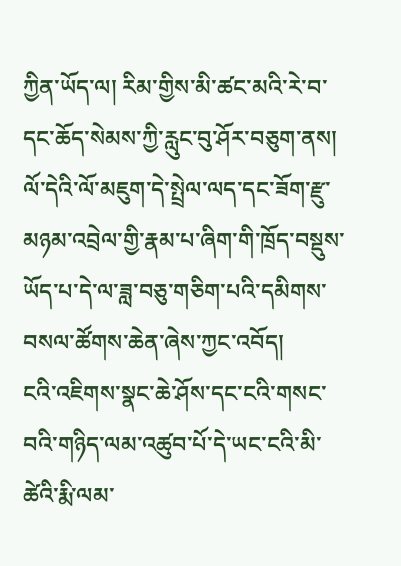ཀྱིན་ཡོད་ལ། རིམ་གྱིས་མི་ཚང་མའི་རེ་བ་དང་ཆོད་སེམས་ཀྱི་རླུང་བུ་ཤོར་བཅུག་ནས། ལོ་དེའི་ལོ་མཇུག་དེ་སྤྲེལ་ལད་དང་ཟོག་རྫུ་མཉམ་འབྲེལ་གྱི་རྣམ་པ་ཞིག་གི་ཁྲོད་བསྡུས་ཡོད་པ་དེ་ལ་ཟླ་བཅུ་གཅིག་པའི་དམིགས་བསལ་ཚོགས་ཆེན་ཞེས་ཀྱང་འབོད།
ངའི་འཇིགས་སྣང་ཆེ་ཤོས་དང་ངའི་གསང་བའི་གཉིད་ལམ་འཚུབ་པོ་དེ་ཡང་ངའི་མི་ཚེའི་རྨི་ལམ་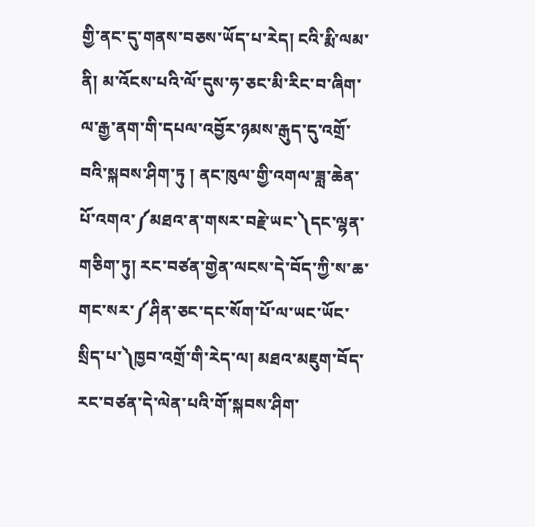གྱི་ནང་དུ་གནས་བཅས་ཡོད་པ་རེད། ངའི་རྨི་ལམ་ནི། མ་འོངས་པའི་ལོ་དུས་ཧ་ཅང་མི་རིང་བ་ཞིག་ལ་རྒྱ་ནག་གི་དཔལ་འབྱོར་ཉམས་རྒུད་དུ་འགྲོ་བའི་སྐབས་ཤིག་ཏུ ། ནང་ཁུལ་གྱི་འགལ་ཟླ་ཆེན་པོ་འགའ་༼མཐའ་ན་གསར་བརྗེ་ཡང་༽དང་ལྷན་གཅིག་ཏུ། རང་བཙན་གྱེན་ལངས་དེ་བོད་ཀྱི་ས་ཆ་གང་སར་༼ཤིན་ཅང་དང་སོག་པོ་ལ་ཡང་ཡོང་སྲིད་པ་༽ཁྱབ་འགྲོ་གི་རེད་ལ། མཐའ་མཇུག་བོད་རང་བཙན་དེ་ལེན་པའི་གོ་སྐབས་ཤིག་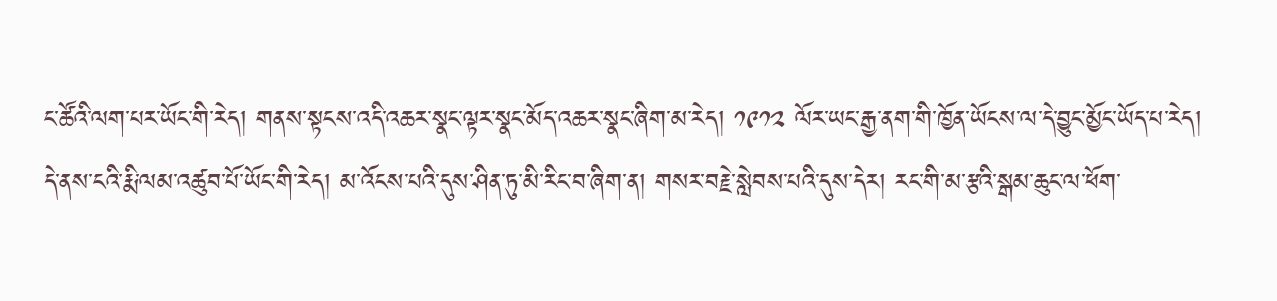ང་ཚོའི་ལག་པར་ཡོང་གི་རེད། གནས་སྟངས་འདི་འཆར་སྣང་ལྟར་སྣང་མོད་འཆར་སྣང་ཞིག་མ་རེད། ༡༩༡༢ ལོར་ཡང་རྒྱ་ནག་གི་ཁྱོན་ཡོངས་ལ་དེ་བྱུང་མྱོང་ཡོད་པ་རེད།
དེ་ནས་ངའི་རྨི་ལམ་འཚུབ་པོ་ཡོང་གི་རེད། མ་འོངས་པའི་དུས་ཤིན་ཏུ་མི་རིང་བ་ཞིག་ན། གསར་བརྗེ་སླེབས་པའི་དུས་དེར། རང་གི་མ་རྩའི་སྒམ་ཆུང་ལ་ཕོག་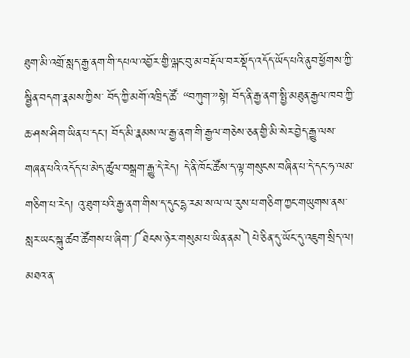ཐུག་མི་འགྲོ་སླད་རྒྱ་ནག་གི་དཔལ་འབྱོར་གྱི་ལྒང་བུ་མ་བརྡོལ་བར་སྡོད་འདོད་ཡོད་པའི་ནུབ་ཕྱོགས་ཀྱི་སྦྱིན་བདག་རྣམས་ཀྱིས་ བོད་ཀྱི་མགོ་འཁྲིད་ཚོ་ “བཀུག་”སྟེ། བོད་ནི་རྒྱ་ནག་སྤྱི་མཐུན་རྒྱལ་ཁབ་ཀྱི་ཆ་ཤས་ཤིག་ཡིན་པ་དང་། བོད་མི་རྣམས་ལ་རྒྱ་ནག་གི་རྒྱལ་གཅེས་ཅན་གྱི་མི་སེར་བྱེད་རྒྱུ་ལས་གཞན་པའི་འདོད་པ་མེད་ཚུལ་བསྒྲག་རྒྱུ་དེ་རེད། དེ་ནི་ཁོང་ཚོས་ད་ལྟ་གསུངས་བཞིན་པ་དེ་དང་ཧ་ལམ་གཅིག་པ་རེད། འུ་ཐུག་པའི་རྒྱ་ནག་གིས་ད་དུང་དྷ་རམ་ས་ལ་ལ་རུས་པ་གཅིག་ཀྱང་གཡུགས་ནས་སླར་ཡང་སྐུ་ཚབ་ཚོགས་པ་ཞིག་༼ཐེངས་ཉེར་གསུམ་པ་ཡིན་ནམ༽པེ་ཅིན་དུ་ཡོང་དུ་འཇུག་སྲིད་ལ། མཐའ་ན་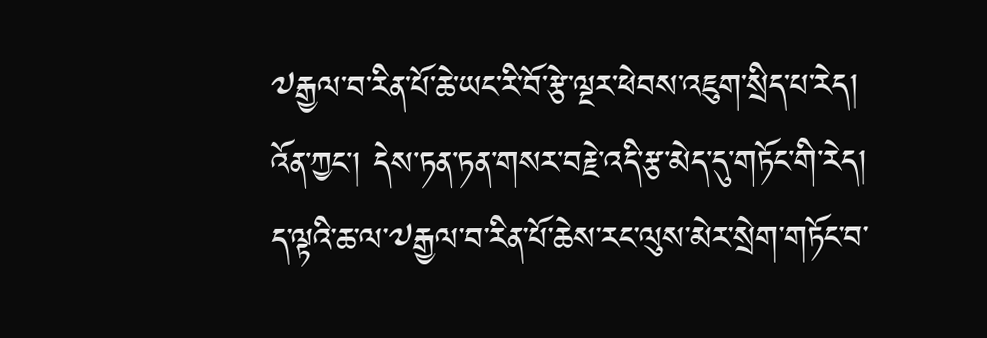༧རྒྱལ་བ་རིན་པོ་ཆེ་ཡང་རི་བོ་རྩེ་ལྔར་ཕེབས་འཇུག་སྲིད་པ་རེད། འོན་ཀྱང་། དེས་ཏན་ཏན་གསར་བརྗེ་འདི་རྩ་མེད་དུ་གཏོང་གི་རེད།
ད་ལྟའི་ཆ་ལ་༧རྒྱལ་བ་རིན་པོ་ཆེས་རང་ལུས་མེར་སྲེག་གཏོང་བ་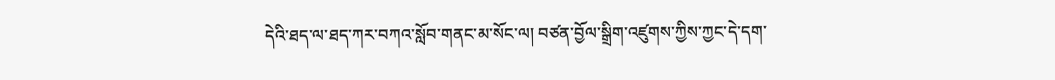དེའི་ཐད་ལ་ཐད་ཀར་བཀའ་སློབ་གནང་མ་སོང་ལ། བཙན་བྱོལ་སྒྲིག་འཛུགས་ཀྱིས་ཀྱང་དེ་དག་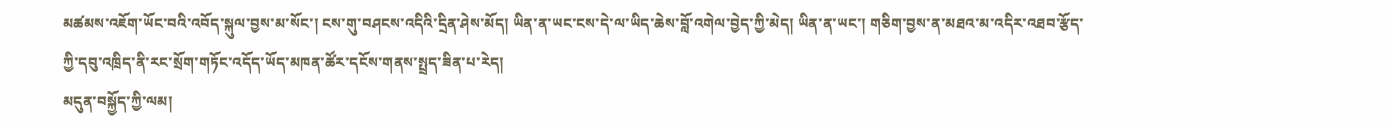མཚམས་འཇོག་ཡོང་བའི་འབོད་སྐུལ་བྱས་མ་སོང་། ངས་གུ་བཤངས་འདིའི་དྲིན་ཤེས་མོད། ཡིན་ན་ཡང་ངས་དེ་ལ་ཡིད་ཆེས་བློ་འགེལ་བྱེད་ཀྱི་མེད། ཡིན་ན་ཡང་། གཅིག་བྱས་ན་མཐའ་མ་འདིར་འཐབ་རྩོད་ཀྱི་དབུ་འཁྲིད་ནི་རང་སྲོག་གཏོང་འདོད་ཡོད་མཁན་ཚོར་དངོས་གནས་སྤྲད་ཟིན་པ་རེད།
མདུན་བསྐྱོད་ཀྱི་ལམ།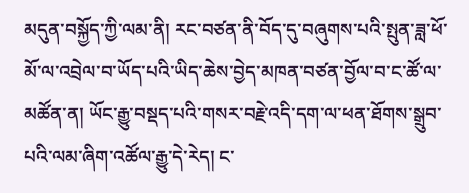མདུན་བསྐྱོད་ཀྱི་ལམ་ནི། རང་བཙན་ནི་བོད་དུ་བཞུགས་པའི་སྤུན་ཟླ་ཕོ་མོ་ལ་འབྲེལ་བ་ཡོད་པའི་ཡིད་ཆེས་བྱེད་མཁན་བཙན་བྱོལ་བ་ང་ཚོ་ལ་མཚོན་ན། ཡོང་རྒྱུ་བསྡད་པའི་གསར་བརྗེ་འདི་དག་ལ་ཕན་ཐོགས་སྒྲུབ་པའི་ལམ་ཞིག་འཚོལ་རྒྱུ་དེ་རེད། ང་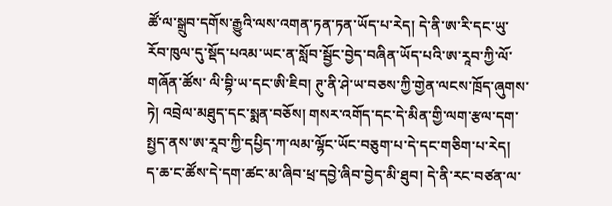ཚོ་ལ་སྒྲུབ་དགོས་རྒྱུའི་ལས་འགན་ཏན་ཏན་ཡོད་པ་རེད། དེ་ནི་ཨ་རི་དང་ཡུ་རོབ་ཁུལ་དུ་སྡོད་པའམ་ཡང་ན་སློབ་སྦྱོང་བྱེད་བཞིན་ཡོད་པའི་ཨ་རཱབ་ཀྱི་ལོ་གཞོན་ཚོས་ ལི་བྷི་ཡ་དང་ཨི་ཇིབ། ཊུ་ནི་ཤེ་ཡ་བཅས་ཀྱི་གྱེན་ལངས་ཁྲོད་ཞུགས་ཏེ། འབྲེལ་མཐུད་དང་སྨན་བཅོས། གསར་འགོད་དང་དེ་མིན་གྱི་ལག་རྩལ་དག་སྤྱད་ནས་ཨ་རཱབ་ཀྱི་དཔྱིད་ཀ་ལམ་ལྷོང་ཡོང་བཅུག་པ་དེ་དང་གཅིག་པ་རེད།
ད་ཆ་ང་ཚོས་དེ་དག་ཚང་མ་ཞིབ་ཕྲ་དབྱེ་ཞིབ་བྱེད་མི་ཐུབ། དེ་ནི་རང་བཙན་ལ་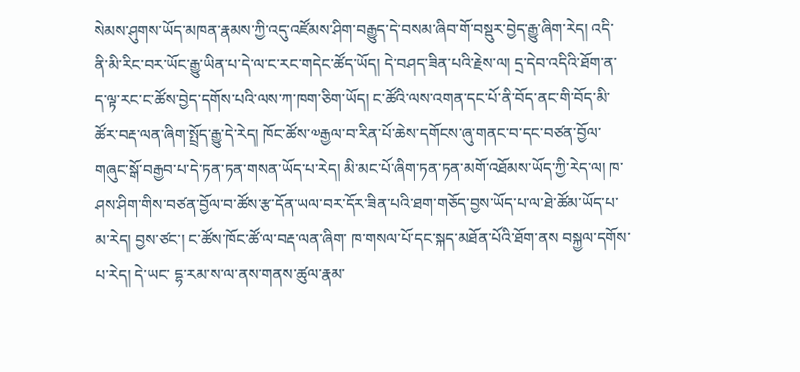སེམས་ཤུགས་ཡོད་མཁན་རྣམས་ཀྱི་འདུ་འཛོམས་ཤིག་བརྒྱུད་དེ་བསམ་ཞིབ་གོ་བསྡུར་བྱེད་རྒྱུ་ཞིག་རེད། འདི་ནི་མི་རིང་བར་ཡོང་རྒྱུ་ཡིན་པ་དེ་ལ་ང་རང་གདེང་ཚོད་ཡོད། དེ་བཤད་ཟིན་པའི་རྗེས་ལ། དྲ་དེབ་འདིའི་ཐོག་ན་ད་ལྟ་རང་ང་ཚོས་བྱེད་དགོས་པའི་ལས་ཀ་ཁག་ཅིག་ཡོད། ང་ཚོའི་ལས་འགན་དང་པོ་ནི་བོད་ནང་གི་བོད་མི་ཚོར་བརྡ་ལན་ཞིག་སྤྲོད་རྒྱུ་དེ་རེད། ཁོང་ཚོས་༧རྒྱལ་བ་རིན་པོ་ཆེས་དགོངས་ཞུ་གནང་བ་དང་བཙན་བྱོལ་གཞུང་སྒོ་བརྒྱབ་པ་དེ་ཏན་ཏན་གསན་ཡོད་པ་རེད། མི་མང་པོ་ཞིག་ཏན་ཏན་མགོ་འཐོམས་ཡོད་ཀྱི་རེད་ལ། ཁ་ཤས་ཤིག་གིས་བཙན་བྱོལ་བ་ཚོས་རྩ་དོན་ཡལ་བར་དོར་ཟིན་པའི་ཐག་གཅོད་བྱས་ཡོད་པ་ལ་ཐེ་ཚོམ་ཡོད་པ་མ་རེད། བྱས་ཙང་། ང་ཚོས་ཁོང་ཚོ་ལ་བརྡ་ལན་ཞིག་ ཁ་གསལ་པོ་དང་སྐད་མཐོན་པོའི་ཐོག་ནས བསྐྱལ་དགོས་པ་རེད། དེ་ཡང་ དྷ་རམ་ས་ལ་ནས་གནས་ཚུལ་རྣམ་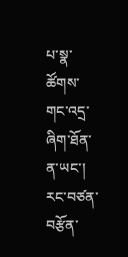པ་སྣ་ཚོགས་གང་འདྲ་ཞིག་ཐོན་ན་ཡང་། རང་བཙན་བརྩོན་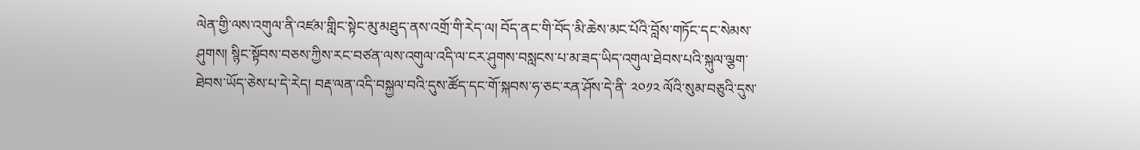ལེན་གྱི་ལས་འགུལ་ནི་འཛམ་གླིང་སྟེང་མུ་མཐུད་ནས་འགྲོ་གི་རེད་ལ། བོད་ནང་གི་བོད་མི་ཆེས་མང་པོའི་བློས་གཏོང་དང་སེམས་ཤུགས། སྙིང་སྟོབས་བཅས་ཀྱིས་རང་བཙན་ལས་འགུལ་འདི་ལ་ངར་ཤུགས་བསླངས་པ་མ་ཟད་ཡིད་འགུལ་ཐེབས་པའི་སྐུལ་ལྕག་ཐེབས་ཡོད་ཅེས་པ་དེ་རེད། བརྡ་ལན་འདི་བསྐྱལ་བའི་དུས་ཚོད་དང་གོ་སྐབས་ཧ་ཅང་རན་ཤོས་དེ་ནི་ ༢༠༡༢ ལོའི་སུམ་བཅུའི་དུས་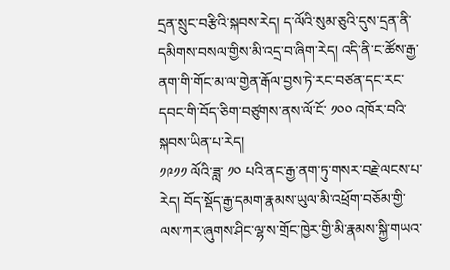དྲན་སྲུང་བརྩིའི་སྐབས་རེད། ད་ལོའི་སུམ་ཅུའི་དུས་དྲན་ནི་དམིགས་བསལ་གྱིས་མི་འདྲ་བ་ཞིག་རེད། འདི་ནི་ང་ཚོས་རྒྱ་ནག་གི་གོང་མ་ལ་གྱེན་རྒོལ་བྱས་ཏེ་རང་བཙན་དང་རང་དབང་གི་བོད་ཅིག་བཙུགས་ནས་ལོ་ངོ་ ༡༠༠ འཁོར་བའི་སྐབས་ཡིན་པ་རེད།
༡༩༡༡ ལོའི་ཟླ་ ༡༠ པའི་ནང་རྒྱ་ནག་ཏུ་གསར་བརྗེ་ལངས་པ་རེད། བོད་སྡོད་རྒྱ་དམག་རྣམས་ཡུལ་མི་འཕྲོག་བཅོམ་གྱི་ལས་ཀར་ཞུགས་ཤིང་ལྷ་ས་གྲོང་ཁྱེར་གྱི་མི་རྣམས་སྐྱི་གཡའ་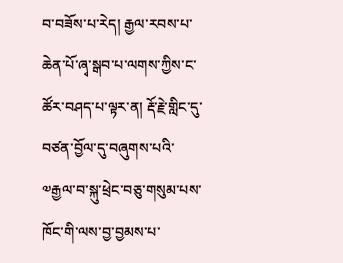བ་བཟོས་པ་རེད། རྒྱལ་རབས་པ་ཆེན་པོ་ཞྭ་སྒབ་པ་ལགས་ཀྱིས་ང་ཚོར་བཤད་པ་ལྟར་ན། རྡོ་རྗེ་གླིང་དུ་བཙན་བྱོལ་དུ་བཞུགས་པའི་༧རྒྱལ་བ་སྐུ་ཕྲེང་བཅུ་གསུམ་པས་ཁོང་གི་ལས་བྱ་བྱམས་པ་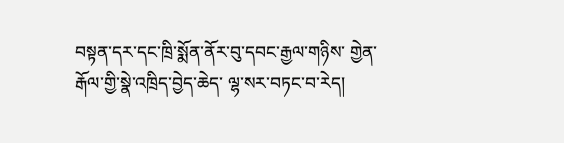བསྟན་དར་དང་ཁྲི་སྨོན་ནོར་བུ་དབང་རྒྱལ་གཉིས་ གྱེན་རྒོལ་གྱི་སྣེ་འཁྲིད་བྱེད་ཆེད་ ལྷ་སར་བཏང་བ་རེད།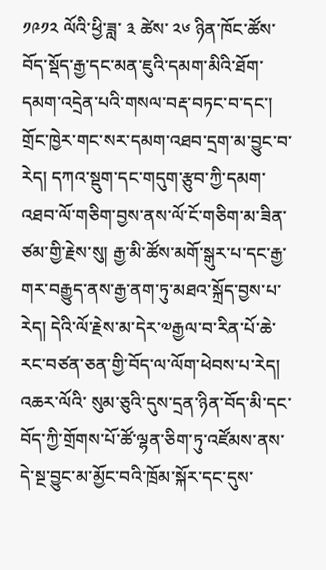༡༩༡༢ ལོའི་ཕྱི་ཟླ་ ༣ ཚེས་ ༢༦ ཉིན་ཁོང་ཚོས་བོད་སྡོད་རྒྱ་དང་མན་ཇུའི་དམག་མིའི་ཐོག་དམག་འདྲེན་པའི་གསལ་བརྡ་བཏང་བ་དང་། གྲོང་ཁྱེར་གང་སར་དམག་འཐབ་དྲག་མ་བྱུང་བ་རེད། དཀའ་སྡུག་དང་གདུག་རྩུབ་ཀྱི་དམག་འཐབ་ལོ་གཅིག་བྱས་ནས་ལོ་ངོ་གཅིག་མ་ཟིན་ཙམ་གྱི་རྗེས་སུ། རྒྱ་མི་ཚོས་མགོ་སྒུར་པ་དང་རྒྱ་གར་བརྒྱུད་ནས་རྒྱ་ནག་ཏུ་མཐའ་སྐྲོད་བྱས་པ་རེད། དེའི་ལོ་རྗེས་མ་དེར་༧རྒྱལ་བ་རིན་པོ་ཆེ་རང་བཙན་ཅན་གྱི་བོད་ལ་ལོག་ཕེབས་པ་རེད།
འཆར་ལོའི་ སུམ་ཅུའི་དུས་དྲན་ཉིན་བོད་མི་དང་བོད་ཀྱི་གྲོགས་པོ་ཚོ་ལྷན་ཅིག་ཏུ་འཛོམས་ནས་ དེ་སྔ་བྱུང་མ་མྱོང་བའི་ཁྲོམ་སྐོར་དང་དུས་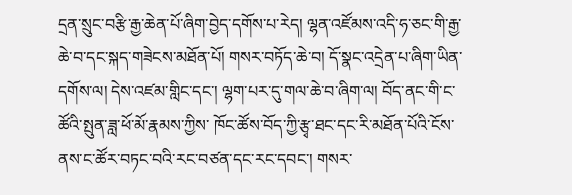དྲན་སྲུང་བརྩི་རྒྱ་ཆེན་པོ་ཞིག་བྱེད་དགོས་པ་རེད། ལྷན་འཛོམས་འདི་ཧ་ཅང་གི་རྒྱ་ཆེ་བ་དང་སྐད་གཟེངས་མཐོན་པོ། གསར་བཏོད་ཆེ་བ། དོ་སྣང་འདྲེན་པ་ཞིག་ཡིན་དགོས་ལ། དེས་འཛམ་གླིང་དང་། ལྷག་པར་དུ་གལ་ཆེ་བ་ཞིག་ལ། བོད་ནང་གི་ང་ཚོའི་སྤུན་ཟླ་ཕོ་མོ་རྣམས་ཀྱིས་ ཁོང་ཚོས་བོད་ཀྱི་རྩྭ་ཐང་དང་རི་མཐོན་པོའི་ངོས་ནས་ང་ཚོར་བཏང་བའི་རང་བཙན་དང་རང་དབང་། གསར་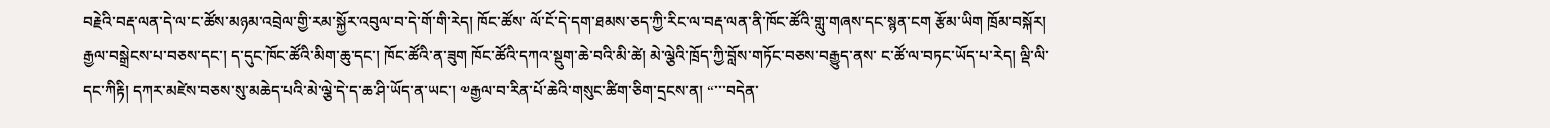བརྗེའི་བརྡ་ལན་དེ་ལ་ང་ཚོས་མཉམ་འབྲེལ་གྱི་རམ་སྐྱོར་འབུལ་བ་དེ་གོ་གི་རེད། ཁོང་ཚོས་ ལོ་ངོ་དེ་དག་ཐམས་ཅད་ཀྱི་རིང་ལ་བརྡ་ལན་ནི་ཁོང་ཚོའི་གླུ་གཞས་དང་སྙན་ངག རྩོམ་ཡིག ཁྲོམ་བསྐོར། རྒྱལ་བསྒྲེངས་པ་བཅས་དང་། ད་དུང་ཁོང་ཚོའི་མིག་ཆུ་དང་། ཁོང་ཚོའི་ན་ཟུག ཁོང་ཚོའི་དཀའ་སྡུག་ཆེ་བའི་མི་ཚེ། མེ་ལྕེའི་ཁྲོད་ཀྱི་བློས་གཏོང་བཅས་བརྒྱུད་ནས་ ང་ཚོ་ལ་བཏང་ཡོད་པ་རེད། ལྡི་ལི་དང་ཀིརྟི། དཀར་མཛེས་བཅས་སུ་མཆེད་པའི་མེ་ལྕེ་དེ་ད་ཆ་ཤི་ཡོད་ན་ཡང་། ༧རྒྱལ་བ་རིན་པོ་ཆེའི་གསུང་ཚིག་ཅིག་དྲངས་ན། “་་་བདེན་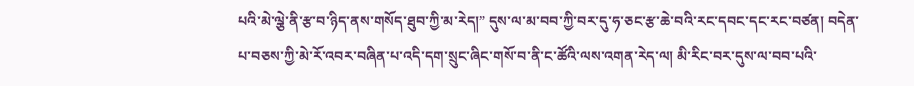པའི་མེ་ལྕེ་ནི་རྩ་བ་ཉིད་ནས་གསོད་ཐུབ་ཀྱི་མ་རེད།” དུས་ལ་མ་བབ་ཀྱི་བར་དུ་ཧ་ཅང་རྩ་ཆེ་བའི་རང་དབང་དང་རང་བཙན། བདེན་པ་བཅས་ཀྱི་མེ་རོ་འབར་བཞིན་པ་འདི་དག་སྲུང་ཞིང་གསོ་བ་ནི་ང་ཚོའི་ལས་འགན་རེད་ལ། མི་རིང་བར་དུས་ལ་བབ་པའི་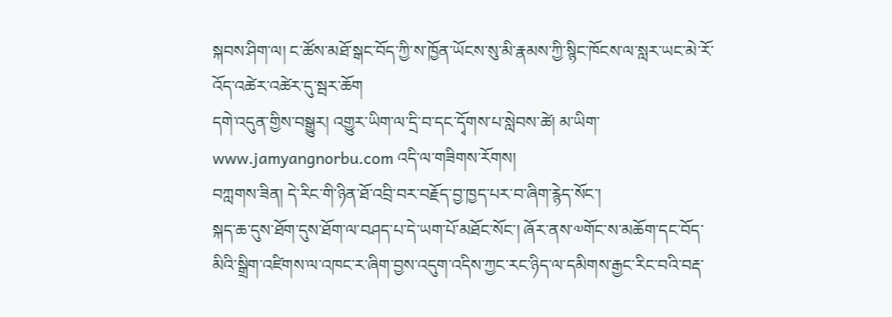སྐབས་ཤིག་ལ། ང་ཚོས་མཐོ་སྒང་བོད་ཀྱི་ས་ཁྱོན་ཡོངས་སུ་མི་རྣམས་ཀྱི་སྙིང་ཁོངས་ལ་སླར་ཡང་མེ་རོ་འོད་འཚེར་འཚེར་དུ་སྦར་ཆོག
དགེ་འདུན་གྱིས་བསྒྱུར། འགྱུར་ཡིག་ལ་དྲི་བ་དང་དྭོགས་པ་སླེབས་ཚེ། མ་ཡིག་www.jamyangnorbu.com འདི་ལ་གཟིགས་རོགས།
བཀླགས་ཟིན། དེ་རིང་གི་ཉིན་ཐོ་འབྲི་བར་བརྗོད་བྱ་ཁྱད་པར་བ་ཞིག་རྙེད་སོང་།
སྐད་ཆ་དུས་ཐོག་དུས་ཐོག་ལ་བཤད་པ་དེ་ཡག་པོ་མཐོང་སོང་། ཞོར་ནས་༧གོང་ས་མཆོག་དང་བོད་མིའི་སྒྲིག་འཛིགས་ལ་འཁང་ར་ཞིག་བྱས་འདུག་འདིས་ཀྱང་རང་ཉིད་ལ་དམིགས་རྒྱང་རིང་བའི་བརྡ་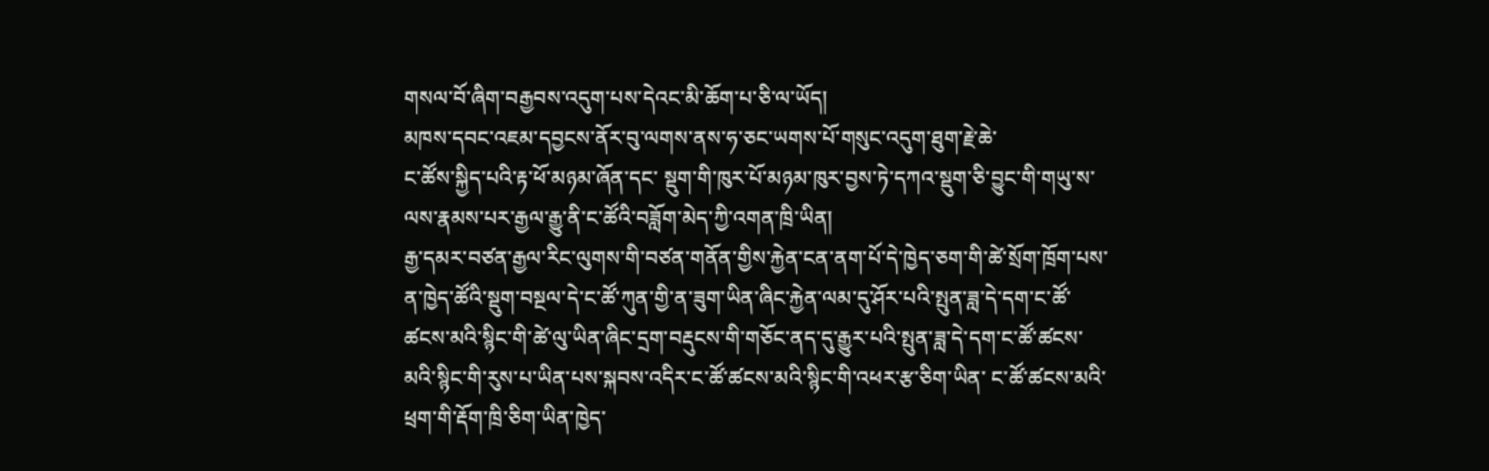གསལ་བོ་ཞིག་བརྒྱབས་འདུག་པས་དེའང་མི་ཆོག་པ་ཅི་ལ་ཡོད།
མཁས་དབང་འཇམ་དབྱངས་ནོར་བུ་ལགས་ནས་ཧ་ཅང་ཡགས་པོ་གསུང་འདུག་ཐུག་རྗེ་ཆེ་
ང་ཚོས་སྐྱིད་པའི་རྟ་ཕོ་མཉམ་ཞོན་དང་ སྡུག་གི་ཁུར་པོ་མཉམ་ཁུར་བྱས་ཏེ་དཀའ་སྡུག་ཅི་བྱུང་གི་གཡུ་ས་ལས་རྣམས་པར་རྒྱལ་རྒྱུ་ནི་ང་ཚོའི་བཟློག་མེད་ཀྱི་འགན་ཁྲི་ཡིན།
རྒྱ་དམར་བཙན་རྒྱལ་རིང་ལུགས་གི་བཙན་གནོན་གྱིས་རྐྱེན་ངན་ནག་པོ་དེ་ཁྱེད་ཅག་གི་ཚེ་སྲོག་ཁྲོག་པས་ན་ཁྱེད་ཚོའི་སྡུག་བསྔལ་དེ་ང་ཚོ་ཀུན་གྱི་ན་ཟུག་ཡིན་ཞིང་རྐྱེན་ལམ་དུ་ཤོར་པའི་སྤུན་ཟླ་དེ་དག་ང་ཚོ་ཚངས་མའི་སྙིང་གི་ཚེ་ལུ་ཡིན་ཞིང་དྲག་བརྡུངས་གི་གཅོང་ནད་དུ་རྒྱུར་པའི་སྤུན་ཟླ་དེ་དག་ང་ཚོ་ཚངས་མའི་སྙིང་གི་རུས་པ་ཡིན་པས་སྐབས་འདིར་ང་ཚོ་ཚངས་མའི་སྙིང་གི་འཕར་རྩ་ཅིག་ཡིན་ ང་ཚོ་ཚངས་མའི་ཕྲག་གི་རྡོག་ཁྲི་ཅིག་ཡིན་ཁྱེད་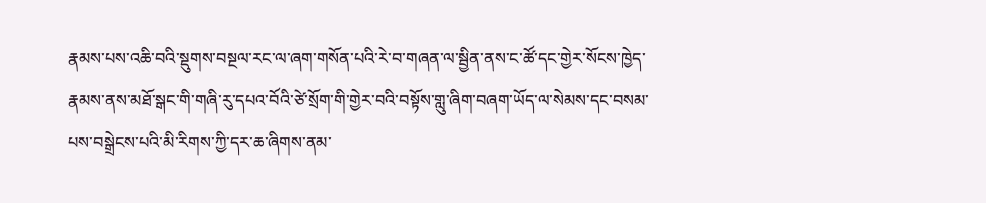རྣམས་པས་འཆི་བའི་སྡུགས་བསྔལ་རང་ལ་ཞག་གསོན་པའི་རེ་བ་གཞན་ལ་སྦྱིན་ནས་ང་ཚོ་དང་གྱེར་སོངས་ཁྱེད་རྣམས་ནས་མཐོ་སྒང་གི་གཞི་རུ་དཔའ་བོའི་ཙེ་སྲོག་གི་གྱེར་བའི་བསྟོས་གླུ་ཞིག་བཞག་ཡོད་ལ་སེམས་དང་བསམ་པས་བསྒྲེངས་པའི་མི་རིགས་ཀྱི་དར་ཆ་ཞིགས་ནམ་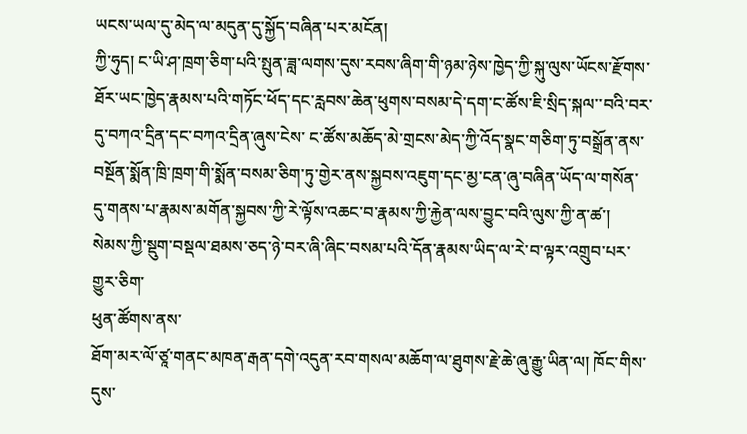ཡངས་ཡལ་དུ་མེད་ལ་མདུན་དུ་སྐྱོད་བཞིན་པར་མངོན།
ཀྱི་ཧུད། ང་ཡི་ཤ་ཁྲག་ཅིག་པའི་སྤུན་ཟླ་ལགས་དུས་རབས་ཞིག་གི་ཉམ་ཉེས་ཁྱེད་ཀྱི་སྐུ་ལུས་ཡོངས་རྫོགས་ཐོར་ཡང་ཁྱེད་རྣམས་པའི་གཏོང་ཕོད་དང་རླབས་ཆེན་ཕུགས་བསམ་དེ་དག་ང་ཚོས་ཇི་སྲིད་སྐལ་་བའི་བར་དུ་བཀའ་དྲིན་དང་བཀའ་དྲིན་ཞུས་ངེས་ ང་ཚོས་མཆོད་མེ་གྲངས་མེད་ཀྱི་འོད་སྣང་གཅིག་ཏུ་བསྒྲོན་ནས་བསྔོན་སྨོན་ཁྲི་ཁྲག་གི་སྨོན་བསམ་ཅིག་ཏུ་གྱེར་ནས་སྐྱབས་འཇུག་དང་མྱ་ངན་ཞུ་བཞིན་ཡོད་ལ་གསོན་དུ་གནས་པ་རྣམས་མགོན་སྐྱབས་ཀྱི་རེ་ལྟོས་འཆང་བ་རྣམས་ཀྱི་རྐྱེན་ལས་བྱུང་བའི་ལུས་ཀྱི་ན་ཚ་། སེམས་ཀྱི་སྡུག་བསྡལ་ཐམས་ཅད་ཉེ་བར་ཞི་ཞིང་བསམ་པའི་དོན་རྣམས་ཡིད་ལ་རེ་བ་ལྟར་འགྲུབ་པར་གྱུར་ཅིག་
ཕུན་ཚོགས་ནས་
ཐོག་མར་ལོ་ཙཱ་གནང་མཁན་རྒན་དགེ་འདུན་རབ་གསལ་མཆོག་ལ་ཐུགས་རྗེ་ཆེ་ཞུ་རྒྱུ་ཡིན་ལ། ཁོང་གིས་དུས་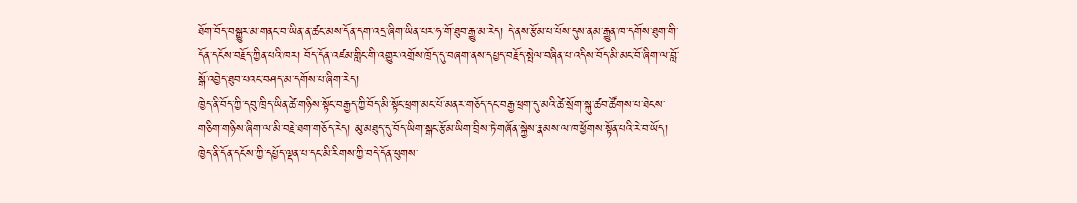ཐོག་བོད་བསྒྱུར་མ་གནང་བ་ཡིན་ན་ཚང་མས་དོན་དག་འདྲ་ཞིག་ཡིན་པར་ཧ་གོ་ཐུབ་རྒྱུ་མ་རེད། དེ་ནས་རྩོམ་པ་པོས་དུས་ནམ་རྒྱུན་ཁ་དགོས་ཐུག་གི་དོན་དངོས་བརྗོད་ཀྱིན་པའི་ཁར། བོད་དོན་འཛམ་གླིང་གི་འགྱུར་འགྲོས་ཁྲོད་དུ་བཞག་ནས་དཔྱད་བརྗོད་སྤེལ་བཞིན་པ་འདིས་བོད་མི་མང་བོ་ཞིག་ལ་བློ་སྒོ་འབྱེད་ཐུབ་པའང་བཤད་མ་དགོས་པ་ཞིག་རེད།
ཁྱེད་ནི་བོད་ཀྱི་དབུ་ཁྲིད་ཡིན་ཚེ་གཉིས་སྟོང་བརྒྱད་ཀྱི་བོད་མི་སྟོང་ཕྲག་མང་པོ་མནར་གཅོད་དང་བརྒྱ་ཕྲག་དུ་མའི་ཚེ་སྲོག་སྐུ་ཚབ་ཚོགས་པ་ཐེངས་གཅིག་གཉིས་ཞིག་ལ་མི་བརྗེ་ཐག་གཅོད་རེད། མུ་མཐུད་དུ་བོད་ཡིག་སྒང་རྩོམ་ཡིག་བྲིས་ཏེ་གཞོན་སྐྱེས་རྣམས་ལ་ཁ་ཕྱོགས་སྟོན་པའི་རེ་བ་ཡོད། ཁྱེད་ནི་དོན་དངོས་ཀྱི་དཔྱོད་ལྡན་པ་དང་མི་རིགས་ཀྱི་བདེ་དོན་ཕུགས་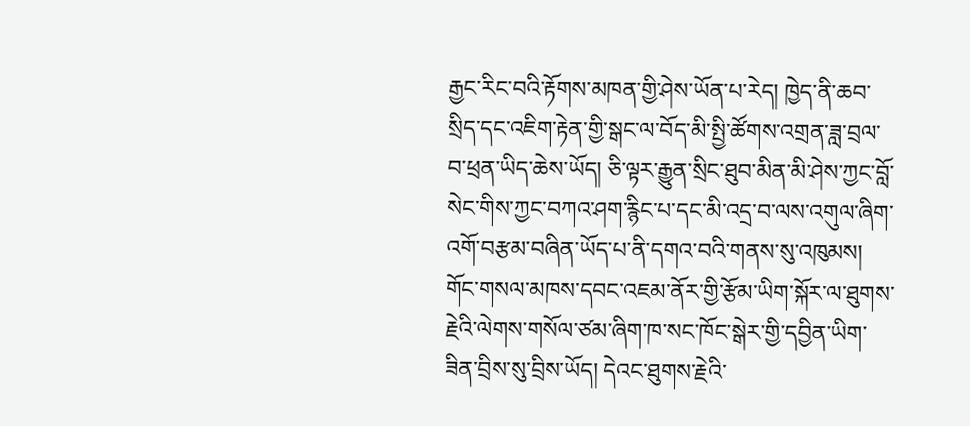རྒྱང་རིང་བའི་རྟོགས་མཁན་གྱི་ཤེས་ཡོན་པ་རེད། ཁྱེད་ནི་ཆབ་སྲིད་དང་འཇིག་རྟེན་གྱི་སྒང་ལ་བོད་མི་སྤྱི་ཚོགས་འགྲན་ཟླ་བྲལ་བ་ཕྲན་ཡིད་ཆེས་ཡོད། ཅི་ལྟར་རྒྱུན་སྲིང་ཐུབ་མིན་མི་ཤེས་ཀྱང་བློ་སེང་གིས་ཀྱང་བཀའ་ཤག་རྙིང་པ་དང་མི་འདྲ་བ་ལས་འགུལ་ཞིག་འགོ་བརྩམ་བཞིན་ཡོད་པ་ནི་དགའ་བའི་གནས་སུ་འཁུམས།
གོང་གསལ་མཁས་དབང་འཇམ་ནོར་གྱི་རྩོམ་ཡིག་སྐོར་ལ་ཐུགས་རྗེའི་ལེགས་གསོལ་ཙམ་ཞིག་ཁ་སང་ཁོང་སྒེར་གྱི་དབྱིན་ཡིག་ཟིན་བྲིས་སུ་བྲིས་ཡོད། དེའང་ཐུགས་རྗེའི་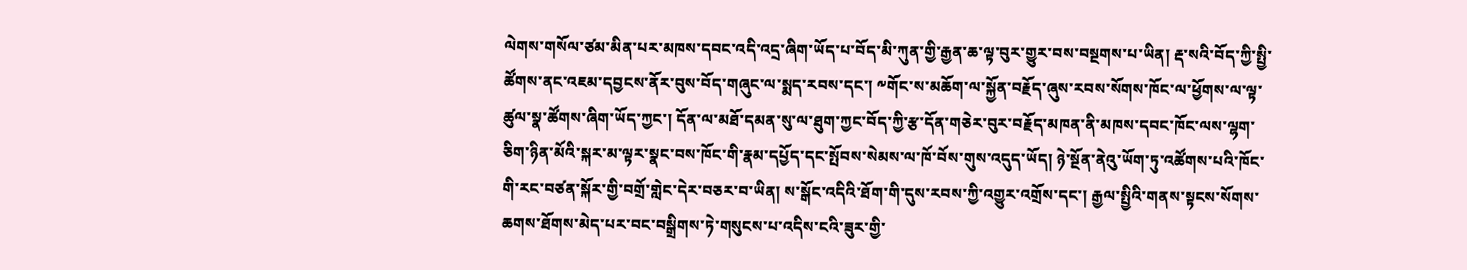ལེགས་གསོལ་ཙམ་མིན་པར་མཁས་དབང་འདི་འདྲ་ཞིག་ཡོད་པ་བོད་མི་ཀུན་གྱི་རྒྱན་ཆ་ལྟ་བུར་གྱུར་བས་བསྔགས་པ་ཡིན། རྡ་སའི་བོད་ཀྱི་སྤྱི་ཚོགས་ནང་འཇམ་དབྱངས་ནོར་བུས་བོད་གཞུང་ལ་སྨད་རབས་དང་། ༸གོང་ས་མཆོག་ལ་སྐྱོན་བརྗོད་ཞུས་རབས་སོགས་ཁོང་ལ་ཕྱོགས་ལ་ལྟ་ཚུལ་སྣ་ཚོགས་ཞིག་ཡོད་ཀྱང་། དོན་ལ་མཐོ་དམན་སུ་ལ་ཐུག་ཀྱང་བོད་ཀྱི་རྩ་དོན་གཅེར་བུར་བརྗོད་མཁན་ནི་མཁས་དབང་ཁོང་ལས་ལྷག་ཅིག་ཉིན་མོའི་སྐར་མ་ལྟར་སྣང་བས་ཁོང་གི་རྣམ་དཔྱོད་དང་སྤོབས་སེམས་ལ་ཁོ་བོས་གུས་འདུད་ཡོད། ཉེ་སྔོན་ནེའུ་ཡོག་ཏུ་འཚོགས་པའི་ཁོང་གི་རང་བཙན་སྐོར་གྱི་བགྲོ་གླེང་དེར་བཅར་བ་ཡིན། ས་སྒོང་འདིའི་ཐོག་གི་དུས་རབས་ཀྱི་འགྱུར་འགྲོས་དང་། རྒྱལ་སྤྱིའི་གནས་སྟངས་སོགས་ཆགས་ཐོགས་མེད་པར་བང་བསྒྲིགས་ཏེ་གསུངས་པ་འདིས་ངའི་ཟུར་གྱི་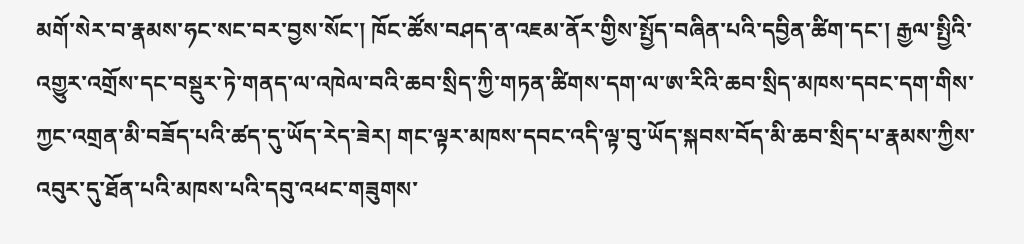མགོ་སེར་བ་རྣམས་ཧང་སང་བར་བྱས་སོང་། ཁོང་ཚོས་བཤད་ན་འཇམ་ནོར་གྱིས་སྤྱོད་བཞིན་པའི་དབྱིན་ཚིག་དང་། རྒྱལ་སྤྱིའི་འགྱུར་འགྲོས་དང་བསྡུར་ཏེ་གནད་ལ་འཁེལ་བའི་ཆབ་སྲིད་ཀྱི་གཏན་ཚིགས་དག་ལ་ཨ་རིའི་ཆབ་སྲིད་མཁས་དབང་དག་གིས་ཀྱང་འགྲན་མི་བཟོད་པའི་ཚད་དུ་ཡོད་རེད་ཟེར། གང་ལྟར་མཁས་དབང་འདི་ལྟ་བུ་ཡོད་སྐབས་བོད་མི་ཆབ་སྲིད་པ་རྣམས་ཀྱིས་འབུར་དུ་ཐོན་པའི་མཁས་པའི་དབུ་འཕང་གཟུགས་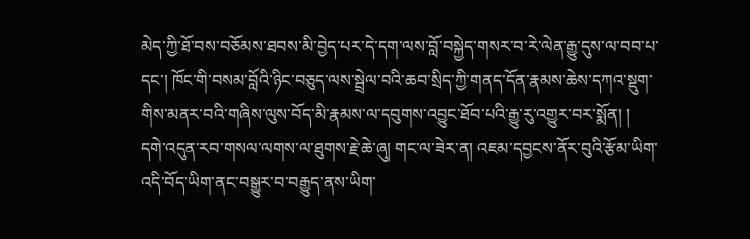མེད་ཀྱི་ཐོ་བས་བཅོམས་ཐབས་མི་བྱེད་པར་དེ་དག་ལས་བློ་བསྐྱེད་གསར་བ་རེ་ལེན་རྒྱུ་དུས་ལ་བབ་པ་དང་། ཁོང་གི་བསམ་བློའི་ཉིང་བཅུད་ལས་སྦྲེལ་བའི་ཆབ་སྲིད་ཀྱི་གནད་དོན་རྣམས་ཆེས་དཀའ་སྡུག་གིས་མནར་བའི་གཞིས་ལུས་བོད་མི་རྣམས་ལ་དབུགས་འབྱུང་ཐོབ་པའི་རྒྱུ་རུ་འགྱུར་བར་སྨོན། །
དགེ་འདུན་རབ་གསལ་ལགས་ལ་ཐུགས་རྗེ་ཆེ་ཞུ། གང་ལ་ཟེར་ན། འཇམ་དབྱངས་ནོར་བུའི་རྩོམ་ཡིག་འདི་བོད་ཡིག་ནང་བསྒྱུར་བ་བརྒྱུད་ནས་ཡིག་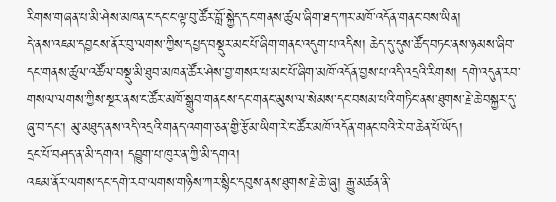རིགས་གཞན་པ་མི་ཤེས་མཁན་ང་དང་ང་ལྟ་བུ་ཚོར་བློ་སྐྱེད་དང་གནས་ཚུལ་ཞིག་ཐད་ཀར་མཁོ་འདོན་གནང་བས་ཡིན།
དེ་ནས་འཇམ་དབྱངས་ནོར་བུ་ལགས་ཀྱིས་དཔྱད་བསྡུར་མང་པོ་ཞིག་གནང་འདུག་པ་འདིས། ཆེད་དུ་དུས་ཚོད་བཏང་ནས་ཉམས་ཞིབ་དང་གནས་ཚུལ་འཚོལ་བསྡུ་མི་ཐུབ་མཁན་ཚོར་ཤེས་བྱ་གསར་པ་མང་པོ་ཞིག་མཁོ་འདོན་བྱས་པ་འདི་འདྲའི་རིགས། དགེ་འདུན་རབ་གསལ་ལགས་ཀྱིས་སྔར་ནས་ང་ཚོར་མཁོ་སྒྲུབ་གནངས་དང་གནང་མུས་ལ་སེམས་དང་བསམ་པའི་གཏིང་ནས་ཐུགས་རྗེ་ཆེ་བསྐྱར་དུ་ཞུ་བ་དང་། མུ་མཐུད་ནས་འདི་འདྲའི་གནད་འགག་ཅན་གྱི་རྩོམ་ཡིག་རེ་ང་ཚོར་མཁོ་འདོན་གནང་བའི་རེ་བ་ཆེན་པོ་ཡོད།
དྲང་པོ་བཤད་ན་མི་དགའ། དབྱུག་པ་ཁུར་ན་ཀྱི་མི་དགའ།
འཇམ་ནོར་ལགས་དང་དགེ་རབ་ལགས་གཉིས་ཀར་སྙིང་དབུས་ནས་ཐུགས་རྗེ་ཆེ་་ཞུ། རྒྱུ་མཚན་ནི་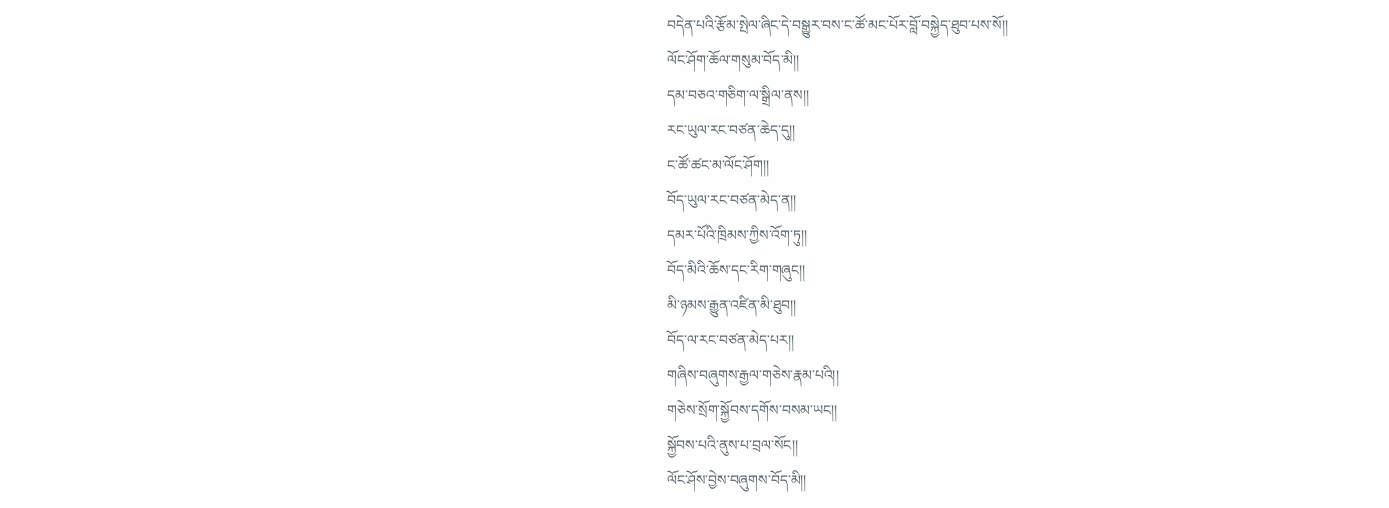བདེན་པའི་རྩོམ་སྤེལ་ཞིང་དེ་བསྒྱུར་བས་ང་ཚོ་མང་པོར་བློ་བསྐྱེད་ཐུབ་པས་སོ།།
ལོང་ཤོག་ཆོལ་གསུམ་བོད་མི།།
དམ་བཅའ་གཅིག་ལ་སྒྲིལ་ནས།།
རང་ཡུལ་རང་བཙན་ཆེད་དུ།།
ང་ཚོ་ཚང་མ་ལོང་ཤོག།།
བོད་ཡུལ་རང་བཙན་མེད་ན།།
དམར་པོའི་ཁྲིམས་ཀྱིས་འོག་ཏུ།།
བོད་མིའི་ཆོས་དང་རིག་གཞུང།།
མི་ཉམས་རྒྱུན་འཛིན་མི་ཐུབ།།
བོད་ལ་རང་བཙན་མེད་པར།།
གཞིས་བཞུགས་རྒྱལ་གཅེས་རྣམ་པའི།།
གཅེས་སྲོག་སྐྱོབས་དགོས་བསམ་ཡང།།
སྐྱོབས་པའི་ནུས་པ་བྲལ་སོང།།
ལོང་ཤོས་བྱེས་བཞུགས་བོད་མི།།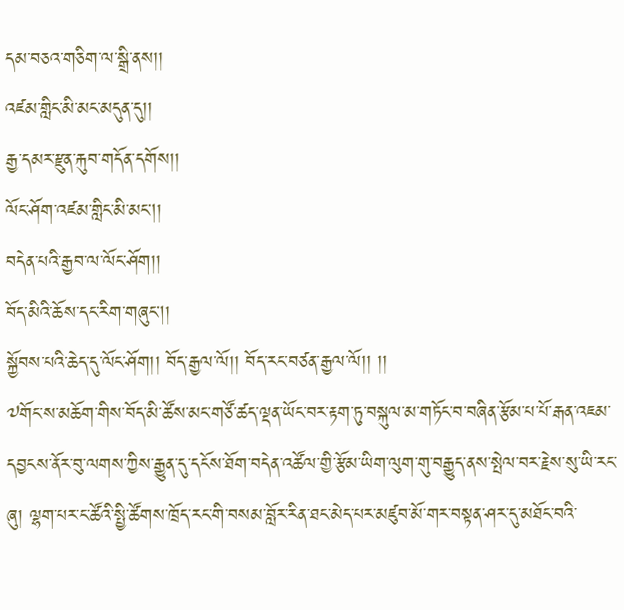དམ་བཅའ་གཅིག་ལ་སྒྲི་ནས།།
འཛམ་གླིང་མི་མང་མདུན་དུ།།
རྒྱ་དམར་རྫུན་རྐུབ་གདོན་དགོས།།
ལོང་ཤོག་འཛམ་གླིང་མི་མང།།
བདེན་པའི་རྒྱབ་ལ་ལོང་ཤོག།།
བོད་མིའི་ཆོས་དང་རིག་གཞུང།།
སྐྱོབས་པའི་ཆེད་དུ་ལོང་ཤོག།། བོད་རྒྱལ་ལོ།། བོད་རང་བཙན་རྒྱལ་ལོ།། །།
༧གོང་ས་མཆོག་གིས་བོད་མི་ཚོས་མང་གཙོ་ཚད་ལྡན་ཡོང་བར་རྟག་ཏུ་བསྐུལ་མ་གཏོང་བ་བཞིན་རྩོམ་པ་པོ་རྒན་འཇམ་དབྱངས་ནོར་བུ་ལགས་ཀྱིས་རྒྱུན་དུ་དངོས་ཐོག་བདེན་འཚོལ་གྱི་རྩོམ་ཡིག་ལུག་གུ་བརྒྱུད་ནས་སྤེལ་བར་རྗེས་སུ་ཡི་རང་ཞུ། ལྷག་པར་ང་ཚོའི་སྤྱི་ཚོགས་ཁྲོད་རང་གི་བསམ་བློར་རིན་ཐང་མེད་པར་མཛུབ་མོ་གར་བསྟན་ཤར་དུ་མཐོང་བའི་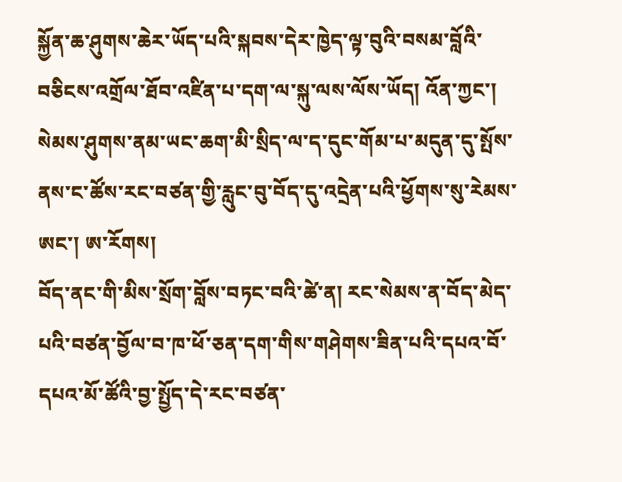སྐྱོན་ཆ་ཤུགས་ཆེར་ཡོད་པའི་སྐབས་དེར་ཁྱེད་ལྟ་བུའི་བསམ་བློའི་བཅིངས་འགྲོལ་ཐོབ་འཛིན་པ་དག་ལ་སྐུ་ལས་ལོས་ཡོད། འོན་ཀྱང་། སེམས་ཤུགས་ནམ་ཡང་ཆག་མི་སྲིད་ལ་ད་དུང་གོམ་པ་མདུན་དུ་སྤོས་ནས་ང་ཚོས་རང་བཙན་གྱི་རླུང་བུ་བོད་དུ་འདྲེན་པའི་ཕྱོགས་སུ་རེམས་ཨང་། ཨ་རོགས།
བོད་ནང་གི་མིས་སྲོག་བློས་བཏང་བའི་ཚེ་ན། རང་སེམས་ན་བོད་མེད་པའི་བཙན་བྱོལ་བ་ཁ་ཕོ་ཅན་དག་གིས་གཤེགས་ཟིན་པའི་དཔའ་བོ་དཔའ་མོ་ཚོའི་བྱ་སྤྱོད་དེ་རང་བཙན་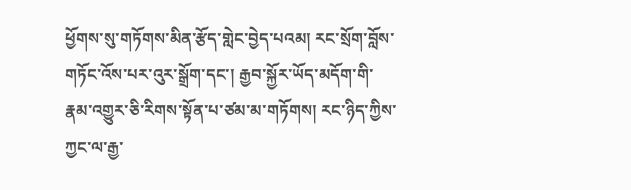ཕྱོགས་སུ་གཏོགས་མིན་རྩོད་གླེང་བྱེད་པའམ། རང་སྲོག་བློས་གཏོང་འོས་པར་འུར་སྒྲོག་དང་། རྒྱབ་སྐྱོར་ཡོད་མདོག་གི་རྣམ་འགྱུར་ཅི་རིགས་སྟོན་པ་ཙམ་མ་གཏོགས། རང་ཉིད་ཀྱིས་ཀྱང་ལ་རྒྱ་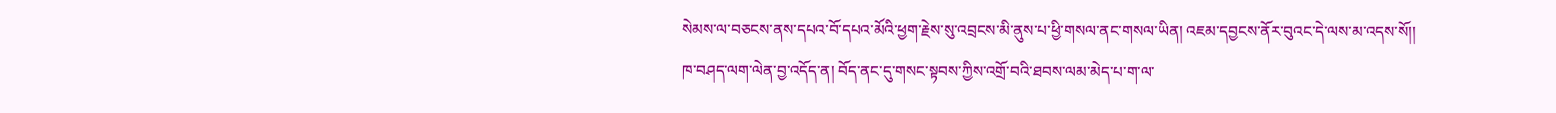སེམས་ལ་བཅངས་ནས་དཔའ་བོ་དཔའ་མོའི་ཕྱག་རྗེས་སུ་འབྲངས་མི་ནུས་པ་ཕྱི་གསལ་ནང་གསལ་ཡིན། འཇམ་དབྱངས་ནོར་བུའང་དེ་ལས་མ་འདས་སོ།།
ཁ་བཤད་ལག་ལེན་བྱ་འདོད་ན། བོད་ནང་དུ་གསང་སྟབས་ཀྱིས་འགྲོ་བའི་ཐབས་ལམ་མེད་པ་ག་ལ་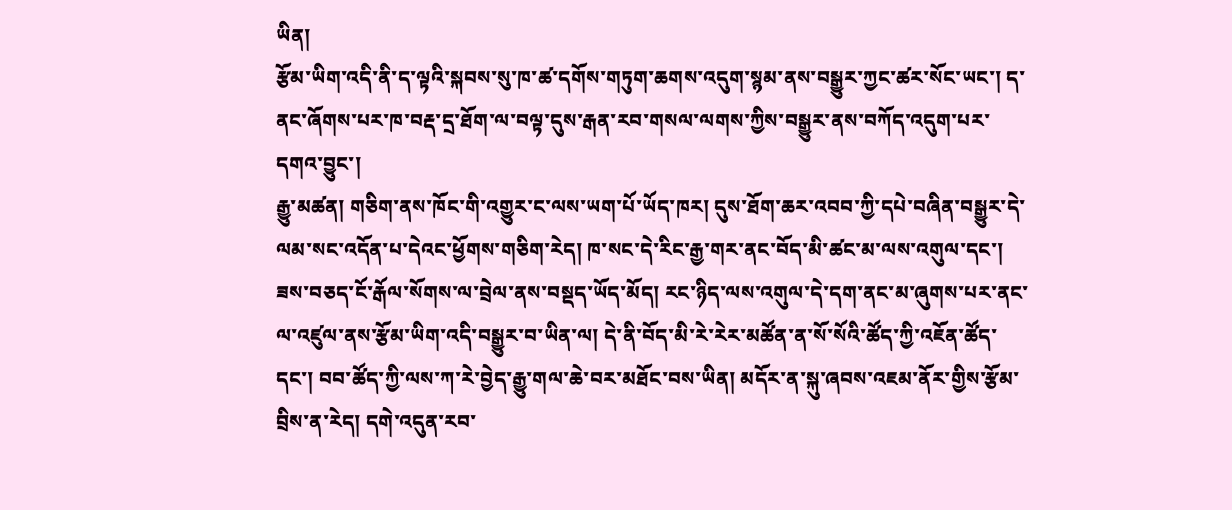ཡིན།
རྩོམ་ཡིག་འདི་ནི་ད་ལྟའི་སྐབས་སུ་ཁ་ཚ་དགོས་གཏུག་ཆགས་འདུག་སྙམ་ནས་བསྒྱུར་ཀྱང་ཚར་སོང་ཡང་། ད་ནང་ཞོགས་པར་ཁ་བརྡ་དྲ་ཐོག་ལ་བལྟ་དུས་རྒན་རབ་གསལ་ལགས་ཀྱིས་བསྒྱུར་ནས་བཀོད་འདུག་པར་དགའ་བྱུང་།
རྒྱུ་མཚན། གཅིག་ནས་ཁོང་གི་འགྱུར་ང་ལས་ཡག་པོ་ཡོད་ཁར། དུས་ཐོག་ཆར་འབབ་ཀྱི་དཔེ་བཞིན་བསྒྱུར་དེ་ལམ་སང་འདོན་པ་དེའང་ཕྱོགས་གཅིག་རེད། ཁ་སང་དེ་རིང་རྒྱ་གར་ནང་བོད་མི་ཚང་མ་ལས་འགུལ་དང་། ཟས་བཅད་ངོ་རྒོལ་སོགས་ལ་བྲེལ་ནས་བསྡད་ཡོད་མོད། རང་ཉིད་ལས་འགུལ་དེ་དག་ནང་མ་ཞུགས་པར་ནང་ལ་འཛུལ་ནས་རྩོམ་ཡིག་འདི་བསྒྱུར་བ་ཡིན་ལ། དེ་ནི་བོད་མི་རེ་རེར་མཚོན་ན་སོ་སོའི་ཚོད་ཀྱི་འཇོན་ཚོད་དང་། བབ་ཚོད་ཀྱི་ལས་ཀ་རེ་བྱེད་རྒྱུ་གལ་ཆེ་བར་མཐོང་བས་ཡིན། མདོར་ན་སྐུ་ཞབས་འཇམ་ནོར་གྱིས་རྩོམ་བྲིས་ན་རེད། དགེ་འདུན་རབ་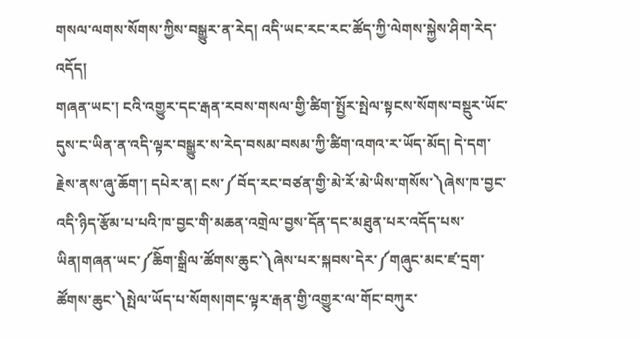གསལ་ལགས་སོགས་ཀྱིས་བསྒྱུར་ན་རེད། འདི་ཡང་རང་རང་ཚོད་ཀྱི་ལེགས་སྐྱེས་ཤིག་རེད་འདོད།
གཞན་ཡང་། ངའི་འགྱུར་དང་རྒན་རབས་གསལ་གྱི་ཚིག་སྤྱོར་སྤེལ་སྟངས་སོགས་བསྡུར་ཡོང་དུས་ང་ཡིན་ན་འདི་ལྟར་བསྒྱུར་ས་རེད་བསམ་བསམ་ཀྱི་ཚིག་འགའ་ར་ཡོད་མོད། དེ་དག་རྗེས་ནས་ཞུ་ཆོག་། དཔེར་ན། ངས་༼བོད་རང་བཙན་གྱི་མེ་རོ་མེ་ཡིས་གསོས་༽ཞེས་ཁ་བྱང་འདི་ཉིད་རྩོམ་པ་པའི་ཁ་བྱང་གི་མཆན་འགྲེལ་བྱས་དོན་དང་མཐུན་པར་འདོད་པས་ཡིན།གཞན་ཡང་༼ཆིོག་སྒྲིལ་ཚོགས་ཆུང་༽ཞེས་པར་སྐབས་དེར་༼གཞུང་མང་ཛ་དྲག་ཚོགས་ཆུང་༽སྤེལ་ཡོད་པ་སོགས།གང་ལྟར་རྒན་གྱི་འགྱུར་ལ་གོང་བཀུར་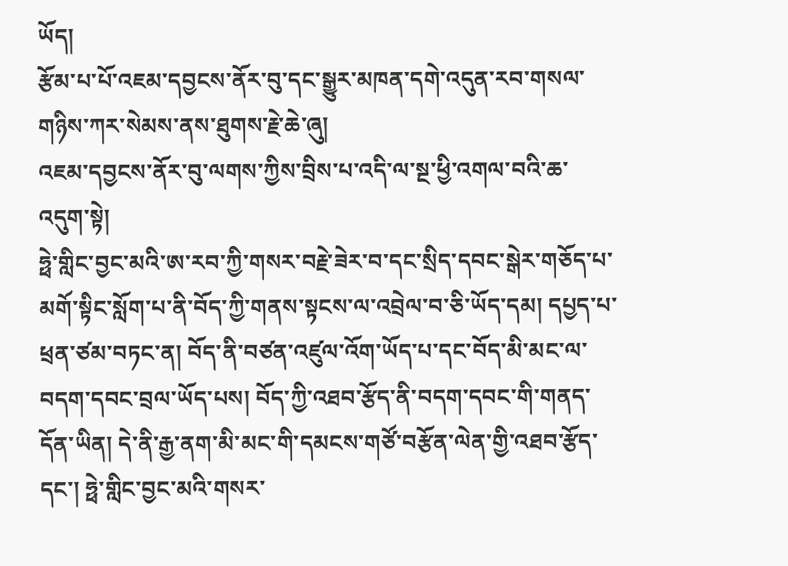ཡོད།
རྩོམ་པ་པོ་འཇམ་དབྱངས་ནོར་བུ་དང་སྒྱུར་མཁན་དགེ་འདུན་རབ་གསལ་གཉིས་ཀར་སེམས་ནས་ཐུགས་རྗེ་ཆེ་ཞུ།
འཇམ་དབྱངས་ནོར་བུ་ལགས་ཀྱིས་བྲིས་པ་འདི་ལ་སྔ་ཕྱི་འགལ་བའི་ཆ་འདུག་སྟེ།
ཧྥེ་གླིང་བྱང་མའི་ཨ་རབ་ཀྱི་གསར་བརྗེ་ཟེར་བ་དང་སྲིད་དབང་སྒེར་གཅོད་པ་མགོ་སྟིང་སློག་པ་ནི་བོད་ཀྱི་གནས་སྟངས་ལ་འབྲེལ་བ་ཅི་ཡོད་དམ། དཔྱད་པ་ཕྲན་ཙམ་བཏང་ན། བོད་ནི་བཙན་འཛུལ་འོག་ཡོད་པ་དང་བོད་མི་མང་ལ་བདག་དབང་བྲལ་ཡོད་པས། བོད་ཀྱི་འཐབ་རྩོད་ནི་བདག་དབང་གི་གནད་དོན་ཡིན། དེ་ནི་རྒྱ་ནག་མི་མང་གི་དམངས་གཙོ་བརྩོན་ལེན་གྱི་འཐབ་རྩོད་དང་། ཧྥེ་གླིང་བྱང་མའི་གསར་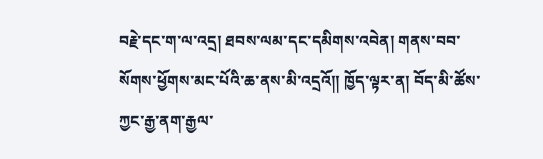བརྗེ་དང་ག་ལ་འདྲ། ཐབས་ལམ་དང་དམིགས་འབེན། གནས་བབ་སོགས་ཕྱོགས་མང་པོའི་ཆ་ནས་མི་འདྲའོ།། ཁྱོད་ལྟར་ན། བོད་མི་ཚོས་ཀྱང་རྒྱ་ནག་རྒྱལ་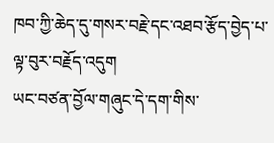ཁབ་ཀྱི་ཆེད་དུ་གསར་བརྗེ་དང་འཐབ་རྩོད་བྱེད་པ་ལྟ་བུར་བརྗོད་འདུག
ཡང་བཙན་བྱོལ་གཞུང་དེ་དག་གིས་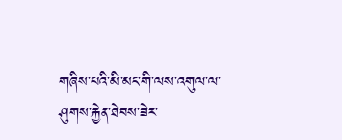གཞིས་པའི་མི་མང་གི་ལས་འགུལ་ལ་ཤུགས་རྐྱེན་ཐེབས་ཟེར་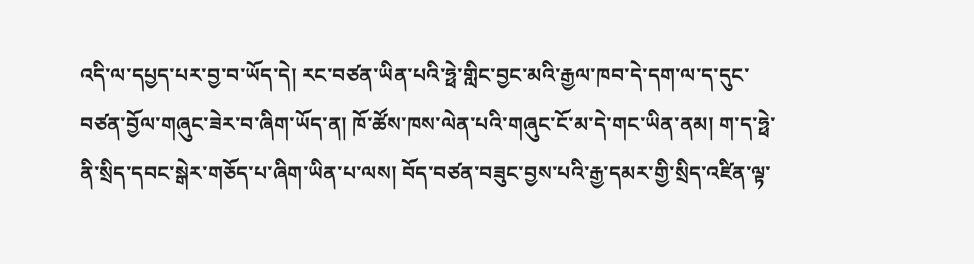འདི་ལ་དཔྱད་པར་བྱ་བ་ཡོད་དེ། རང་བཙན་ཡིན་པའི་ཧྥེ་གླིང་བྱང་མའི་རྒྱལ་ཁབ་དེ་དག་ལ་ད་དུང་བཙན་བྱོལ་གཞུང་ཟེར་བ་ཞིག་ཡོད་ན། ཁོ་ཚོས་ཁས་ལེན་པའི་གཞུང་ངོ་མ་དེ་གང་ཡིན་ནམ། ག་ད་ཧྥེ་ནི་སྲིད་དབང་སྒེར་གཅོད་པ་ཞིག་ཡིན་པ་ལས། བོད་བཙན་བཟུང་བྱས་པའི་རྒྱ་དམར་གྱི་སྲིད་འཛིན་ལྟ་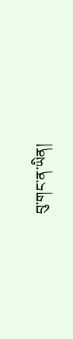བུ་གང་ན་ཡིན།